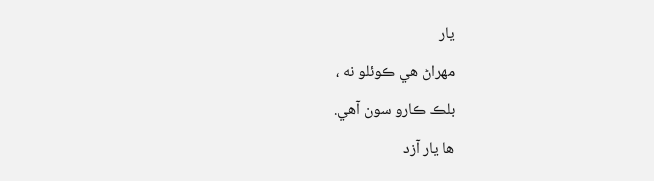يار
مهراڻ هي ڪوئلو نه ،
بلڪ ڪارو سون آهي.
ها يار آزد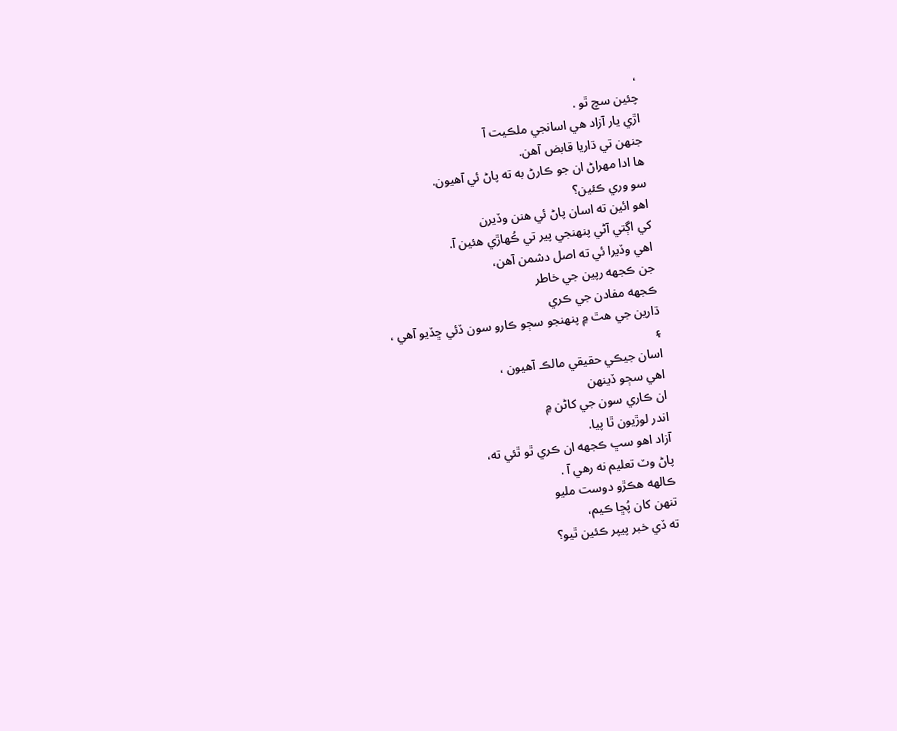،
چئين سچ ٿو .
اڙي يار آزاد هي اسانجي ملڪيت آ
جنهن تي ڌاريا قابض آهن.
ها ادا مهراڻ ان جو ڪارڻ به ته پاڻ ئي آهيون.
سو وري ڪئين؟
اهو ائين ته اسان پاڻ ئي هنن وڏيرن
کي اڳتي آڻي پنهنجي پير تي ڪُهاڙي هئين آ.
اهي وڏيرا ئي ته اصل دشمن آهن،
جن ڪجهه رپين جي خاطر
ڪجهه مفادن جي ڪري
ڌارين جي هٿ ۾ پنهنجو سڄو ڪارو سون ڏئي ڇڏيو آهي ،
۽
اسان جيڪي حقيقي مالڪ آهيون ،
اهي سڄو ڏينهن
ان ڪاري سون جي کاڻن ۾
اندر لوڙيون ٿا پيا.
آزاد اهو سڀ ڪجهه ان ڪري ٿو ٿئي ته،
پاڻ وٽ تعليم نه رهي آ .
ڪالهه هڪڙو دوست مليو
تنهن کان پُڇا ڪيم،
ته ڏي خبر پيپر ڪئين ٿيو؟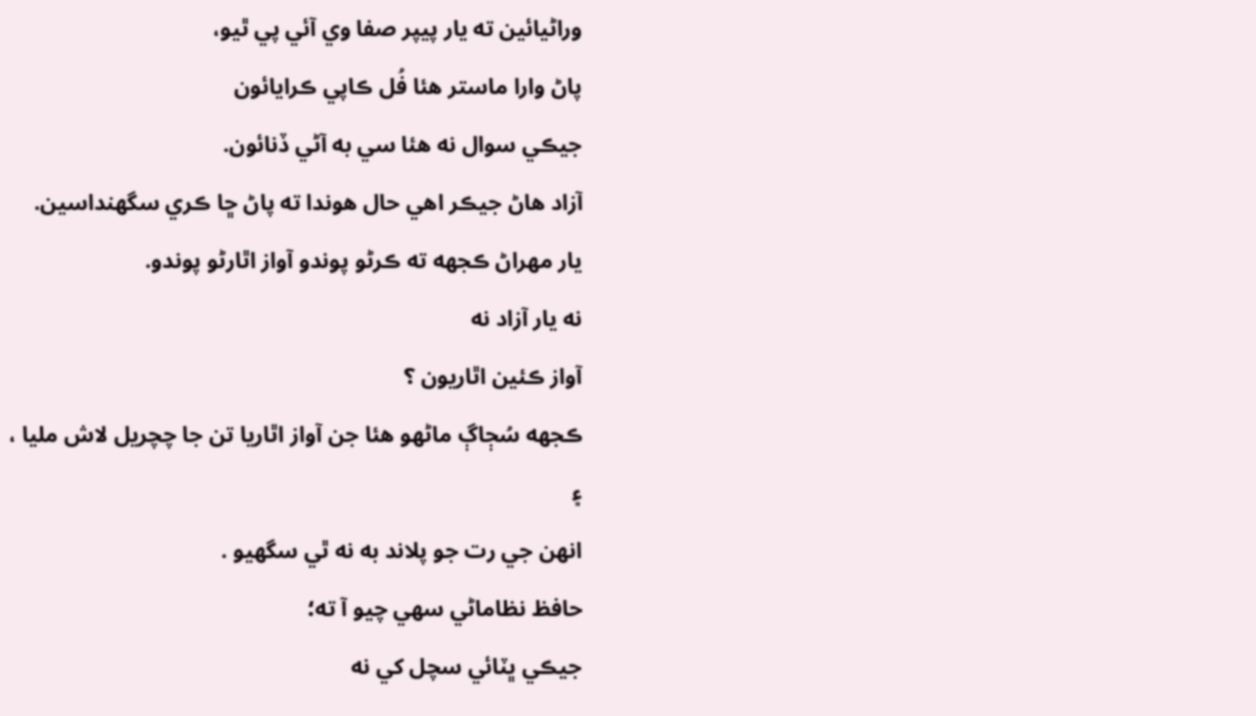وراڻيائين ته يار پيپر صفا وي آئي پي ٿيو،
پاڻ وارا ماستر هئا فُل ڪاپي ڪرايائون
جيڪي سوال نه هئا سي به آڻي ڏنائون.
آزاد هاڻ جيڪر اهي حال هوندا ته پاڻ ڇا ڪري سگهنداسين.
يار مهراڻ ڪجهه ته ڪرڻو پوندو آواز اٿارڻو پوندو.
نه يار آزاد نه
آواز ڪئين اٿاريون ؟
ڪجهه سُڄاڳ ماڻهو هئا جن آواز اٿاريا تن جا چچريل لاش مليا ،
۽
انهن جي رت جو پلاند به نه ٿي سگهيو .
حافظ نظاماڻي سهي چيو آ ته؛
جيڪي ڀٽائي سچل کي نه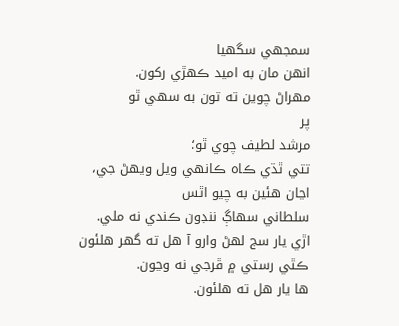سمجهي سگهيا
انهن مان به اميد ڪهڙي رکون.
مهراڻ چوين ته تون به سهي ٿو
پر
مرشد لطيف چوي ٿو؛
تتي ٿڌي ڪاه ڪانهي ويل ويهڻ جي،
اڃان هئين به چيو اٿس
سلطاني سهاڳ ننڊون ڪندي نه ملي.
اڙي يار سج لهڻ وارو آ هل ته گهر هلئون
ڪٿي رستي ۾ ڦرجي نه وڃون.
ها يار هل ته هلئون.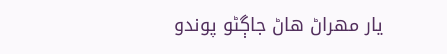يار مهراڻ هاڻ جاڳڻو پوندو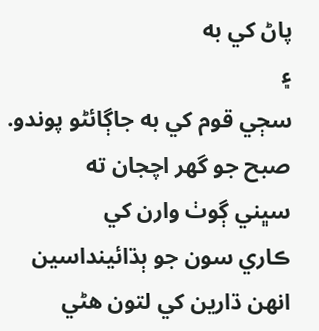پاڻ کي به
۽
سڄي قوم کي به جاڳائڻو پوندو.
صبح جو گهر اچجان ته
سڀني ڳوٺ وارن کي
ڪاري سون جو ٻڌائينداسين
انهن ڌارين کي لتون هڻي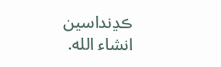ڪڍنداسين
انشاء الله.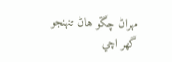مهراڻ چڱو هاڻ تنهنجو گهر اچي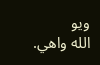ويو
الله واهي.